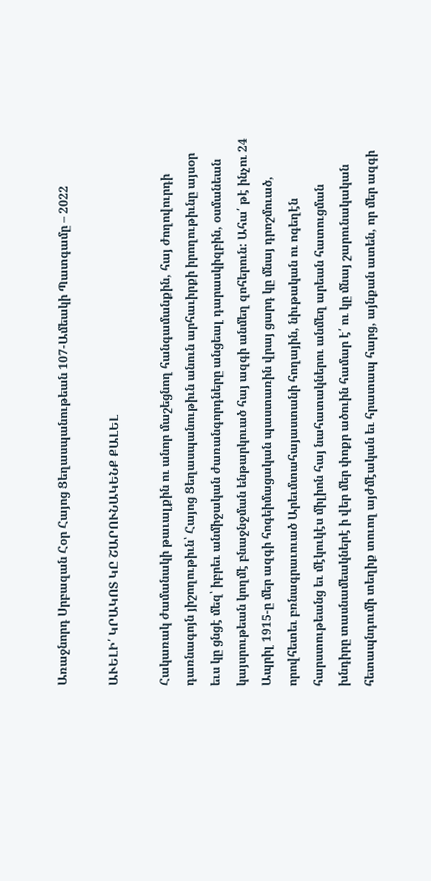Առաջնորդ Սրբազան Հօր Հայոց Ցեղասպանութեան 107-Ամեակի Պատգամը – 2022

ԱՒԵԼԻ՛ ԿՐԱԿՈՏ ԿԸ ՇԱՐՈՒՆԱԿԵՆՔ ՔԱԼԵԼ

Հակառակ ժամանակի թաւալքին ու անոր մաշեցնող հանգամանքին, հայ ժողովուրդի դառնագոյն յիշողութիւն՝ Հայոց Ցեղասպանութիւն անուն արհաւիրքի իրողութիւնը այսօր եւս կը ցնցէ մեզ՝ իբրեւ անմիջական ժառանգորդները անցեալ դարասկիզբին, օսմանեան կայսրութեան կողմէ բնաջնջման ենթարկուած հայ ազգի անմեղ զոհերուն: Ահա՛ թէ ինչու 24 Ապրիլ 1915-ը մեր ազգի հոգեիմացական պաստառին վրայ ցարդ կը մնայ դրոշմուած, որովհետեւ բռնագրաւուած Արեւմտահայաստանի հողային, նիւթական ու ոգեղէն հարստութեանց եւ մէկուկէս միլիոն հայ նահատակներու անմեղ արեան հատուցման խնդիրը տասնամեակներէ ի վեր մեր փոքր ածուին համար է՛ ու կը մնայ շարունակական հետապնդումի տեղիք տուող այժմէական եւ հրատապ հարց, այնքան ատեն, որ մեր ազգի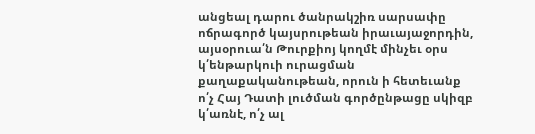անցեալ դարու ծանրակշիռ սարսափը ոճրագործ կայսրութեան իրաւայաջորդին, այսօրուա՛ն Թուրքիոյ կողմէ մինչեւ օրս կ՛ենթարկուի ուրացման քաղաքականութեան, որուն ի հետեւանք ո՛չ Հայ Դատի լուծման գործընթացը սկիզբ կ՛առնէ, ո՛չ ալ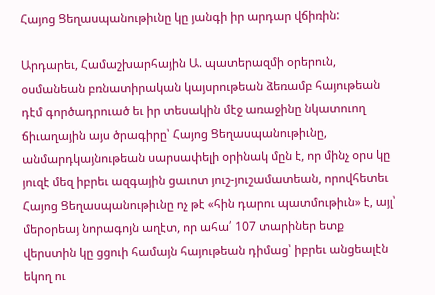Հայոց Ցեղասպանութիւնը կը յանգի իր արդար վճիռին:

Արդարեւ, Համաշխարհային Ա. պատերազմի օրերուն, օսմանեան բռնատիրական կայսրութեան ձեռամբ հայութեան դէմ գործադրուած եւ իր տեսակին մէջ առաջինը նկատուող ճիւաղային այս ծրագիրը՝ Հայոց Ցեղասպանութիւնը, անմարդկայնութեան սարսափելի օրինակ մըն է, որ մինչ օրս կը յուզէ մեզ իբրեւ ազգային ցաւոտ յուշ-յուշամատեան, որովհետեւ Հայոց Ցեղասպանութիւնը ոչ թէ «հին դարու պատմութիւն» է, այլ՝ մերօրեայ նորագոյն աղէտ, որ ահա՛ 107 տարիներ ետք վերստին կը ցցուի համայն հայութեան դիմաց՝ իբրեւ անցեալէն եկող ու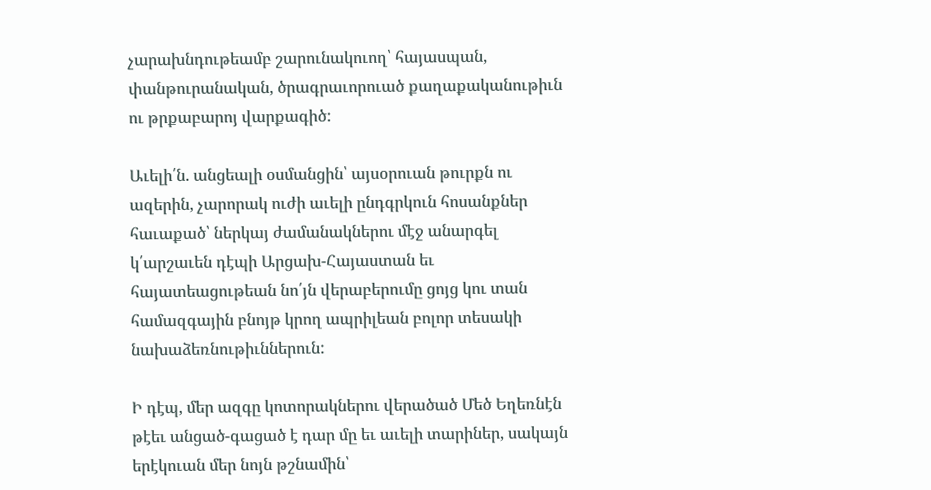չարախնդութեամբ շարունակուող՝ հայասպան, փանթուրանական, ծրագրաւորուած քաղաքականութիւն ու թրքաբարոյ վարքագիծ:

Աւելի՛ն. անցեալի օսմանցին՝ այսօրուան թուրքն ու ազերին, չարորակ ուժի աւելի ընդգրկուն հոսանքներ հաւաքած՝ ներկայ ժամանակներու մէջ անարգել կ՛արշաւեն դէպի Արցախ-Հայաստան եւ հայատեացութեան նո՛յն վերաբերումը ցոյց կու տան համազգային բնոյթ կրող ապրիլեան բոլոր տեսակի նախաձեռնութիւններուն:

Ի դէպ, մեր ազգը կոտորակներու վերածած Մեծ Եղեռնէն թէեւ անցած-գացած է դար մը եւ աւելի տարիներ, սակայն երէկուան մեր նոյն թշնամին՝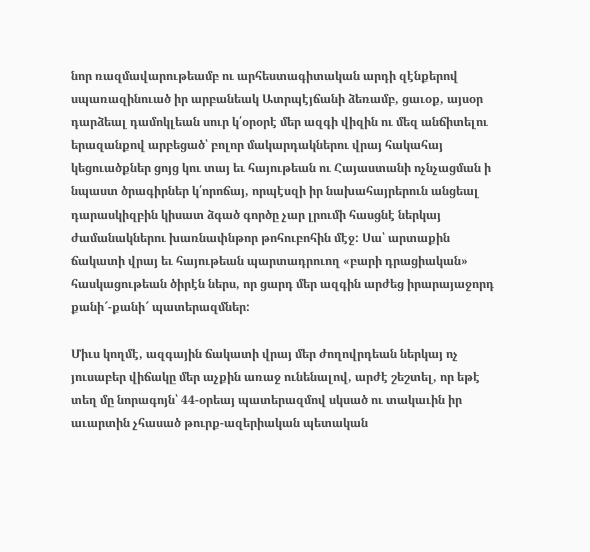նոր ռազմավարութեամբ ու արհեստագիտական արդի զէնքերով սպառազինուած իր արբանեակ Ատրպէյճանի ձեռամբ, ցաւօք, այսօր դարձեալ դամոկլեան սուր կ՛օրօրէ մեր ազգի վիզին ու մեզ անճիտելու երազանքով արբեցած՝ բոլոր մակարդակներու վրայ հակահայ կեցուածքներ ցոյց կու տայ եւ հայութեան ու Հայաստանի ոչնչացման ի նպաստ ծրագիրներ կ՛որոճայ, որպէսզի իր նախահայրերուն անցեալ դարասկիզբին կիսատ ձգած գործը չար լրումի հասցնէ ներկայ ժամանակներու խառնափնթոր թոհուբոհին մէջ: Սա՝ արտաքին ճակատի վրայ եւ հայութեան պարտադրուող «բարի դրացիական» հասկացութեան ծիրէն ներս, որ ցարդ մեր ազգին արժեց իրարայաջորդ քանի՜-քանի՜ պատերազմներ:

Միւս կողմէ, ազգային ճակատի վրայ մեր ժողովրդեան ներկայ ոչ յուսաբեր վիճակը մեր աչքին առաջ ունենալով, արժէ շեշտել, որ եթէ տեղ մը նորագոյն՝ 44-օրեայ պատերազմով սկսած ու տակաւին իր աւարտին չհասած թուրք-ազերիական պետական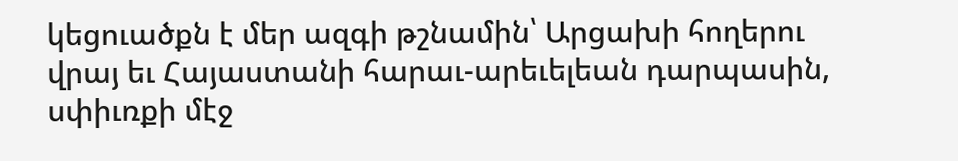կեցուածքն է մեր ազգի թշնամին՝ Արցախի հողերու վրայ եւ Հայաստանի հարաւ-արեւելեան դարպասին, սփիւռքի մէջ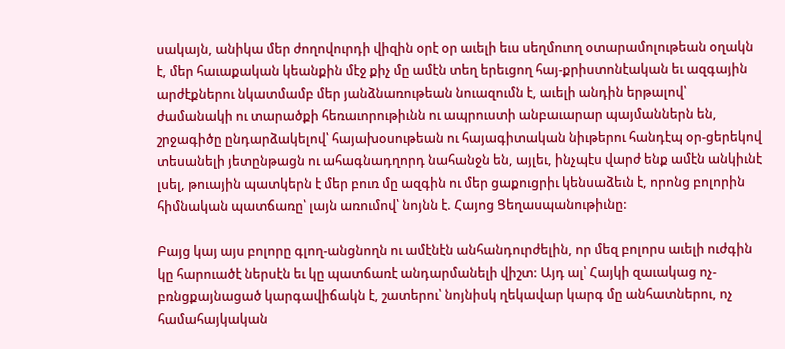սակայն, անիկա մեր ժողովուրդի վիզին օրէ օր աւելի եւս սեղմուող օտարամոլութեան օղակն է, մեր հաւաքական կեանքին մէջ քիչ մը ամէն տեղ երեւցող հայ-քրիստոնէական եւ ազգային արժէքներու նկատմամբ մեր յանձնառութեան նուազումն է, աւելի անդին երթալով՝ ժամանակի ու տարածքի հեռաւորութիւնն ու ապրուստի անբաւարար պայմաններն են, շրջագիծը ընդարձակելով՝ հայախօսութեան ու հայագիտական նիւթերու հանդէպ օր-ցերեկով տեսանելի յետընթացն ու ահագնադղորդ նահանջն են, այլեւ, ինչպէս վարժ ենք ամէն անկիւնէ լսել, թուային պատկերն է մեր բուռ մը ազգին ու մեր ցաքուցրիւ կենսաձեւն է, որոնց բոլորին հիմնական պատճառը՝ լայն առումով՝ նոյնն է. Հայոց Ցեղասպանութիւնը:

Բայց կայ այս բոլորը գլող-անցնողն ու ամէնէն անհանդուրժելին, որ մեզ բոլորս աւելի ուժգին կը հարուածէ ներսէն եւ կը պատճառէ անդարմանելի վիշտ: Այդ ալ՝ Հայկի զաւակաց ոչ-բռնցքայնացած կարգավիճակն է, շատերու՝ նոյնիսկ ղեկավար կարգ մը անհատներու, ոչ համահայկական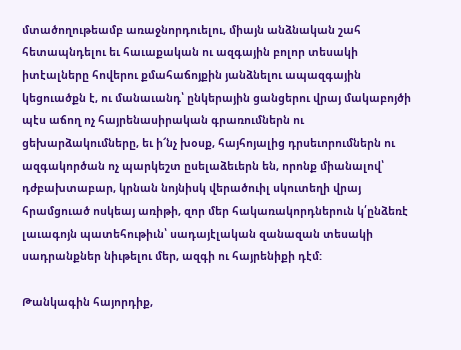մտածողութեամբ առաջնորդուելու, միայն անձնական շահ հետապնդելու եւ հաւաքական ու ազգային բոլոր տեսակի իտէալները հովերու քմահաճոյքին յանձնելու ապազգային կեցուածքն է, ու մանաւանդ՝ ընկերային ցանցերու վրայ մակաբոյծի պէս աճող ոչ հայրենասիրական գրառումներն ու ցեխարձակումները, եւ ի՜նչ խօսք, հայհոյալից դրսեւորումներն ու ազգակործան ոչ պարկեշտ ըսելաձեւերն են, որոնք միանալով՝ դժբախտաբար, կրնան նոյնիսկ վերածուիլ սկուտեղի վրայ հրամցուած ոսկեայ առիթի, զոր մեր հակառակորդներուն կ՛ընձեռէ լաւագոյն պատեհութիւն՝ սադայէլական զանազան տեսակի սադրանքներ նիւթելու մեր, ազգի ու հայրենիքի դէմ:

Թանկագին հայորդիք,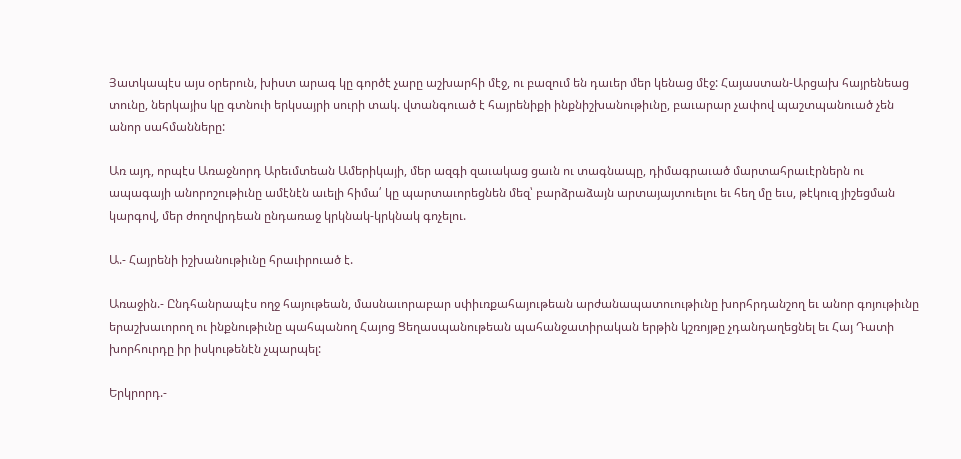Յատկապէս այս օրերուն, խիստ արագ կը գործէ չարը աշխարհի մէջ, ու բազում են դաւեր մեր կենաց մէջ: Հայաստան-Արցախ հայրենեաց տունը, ներկայիս կը գտնուի երկսայրի սուրի տակ. վտանգուած է հայրենիքի ինքնիշխանութիւնը, բաւարար չափով պաշտպանուած չեն անոր սահմանները:

Առ այդ, որպէս Առաջնորդ Արեւմտեան Ամերիկայի, մեր ազգի զաւակաց ցաւն ու տագնապը, դիմագրաւած մարտահրաւէրներն ու ապագայի անորոշութիւնը ամէնէն աւելի հիմա՛ կը պարտաւորեցնեն մեզ՝ բարձրաձայն արտայայտուելու եւ հեղ մը եւս, թէկուզ յիշեցման կարգով, մեր ժողովրդեան ընդառաջ կրկնակ-կրկնակ գոչելու.

Ա.- Հայրենի իշխանութիւնը հրաւիրուած է.

Առաջին.- Ընդհանրապէս ողջ հայութեան, մասնաւորաբար սփիւռքահայութեան արժանապատուութիւնը խորհրդանշող եւ անոր գոյութիւնը երաշխաւորող ու ինքնութիւնը պահպանող Հայոց Ցեղասպանութեան պահանջատիրական երթին կշռոյթը չդանդաղեցնել եւ Հայ Դատի խորհուրդը իր իսկութենէն չպարպել:

Երկրորդ.-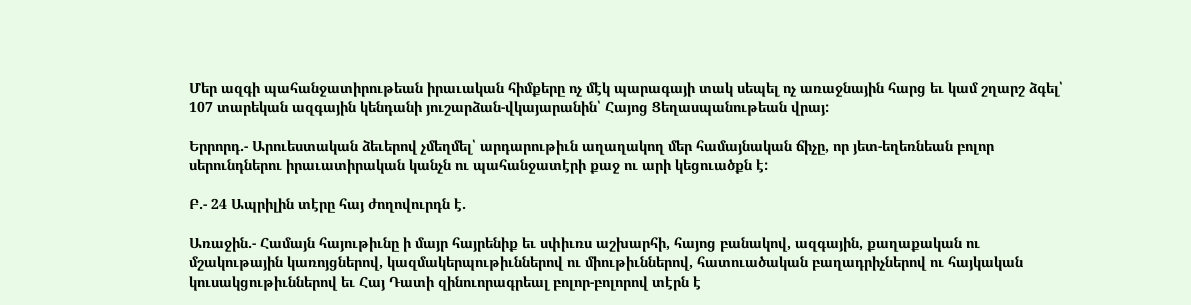Մեր ազգի պահանջատիրութեան իրաւական հիմքերը ոչ մէկ պարագայի տակ սեպել ոչ առաջնային հարց եւ կամ շղարշ ձգել՝ 107 տարեկան ազգային կենդանի յուշարձան-վկայարանին՝ Հայոց Ցեղասպանութեան վրայ:

Երրորդ.- Արուեստական ձեւերով չմեղմել՝ արդարութիւն աղաղակող մեր համայնական ճիչը, որ յետ-եղեռնեան բոլոր սերունդներու իրաւատիրական կանչն ու պահանջատէրի քաջ ու արի կեցուածքն է:

Բ.- 24 Ապրիլին տէրը հայ ժողովուրդն է.

Առաջին.- Համայն հայութիւնը ի մայր հայրենիք եւ սփիւռս աշխարհի, հայոց բանակով, ազգային, քաղաքական ու մշակութային կառոյցներով, կազմակերպութիւններով ու միութիւններով, հատուածական բաղադրիչներով ու հայկական կուսակցութիւններով եւ Հայ Դատի զինուորագրեալ բոլոր-բոլորով տէրն է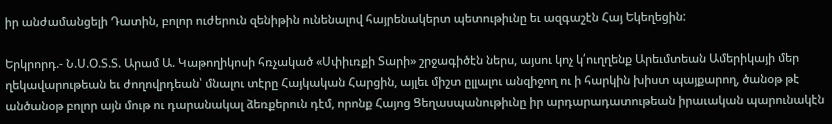իր անժամանցելի Դատին, բոլոր ուժերուն զենիթին ունենալով հայրենակերտ պետութիւնը եւ ազգաշէն Հայ Եկեղեցին:

Երկրորդ.- Ն.Ս.Օ.Տ.Տ. Արամ Ա. Կաթողիկոսի հռչակած «Սփիւռքի Տարի» շրջագիծէն ներս, այսու կոչ կ՛ուղղենք Արեւմտեան Ամերիկայի մեր ղեկավարութեան եւ ժողովրդեան՝ մնալու տէրը Հայկական Հարցին, այլեւ միշտ ըլլալու անզիջող ու ի հարկին խիստ պայքարող, ծանօթ թէ անծանօթ բոլոր այն մութ ու դարանակալ ձեռքերուն դէմ, որոնք Հայոց Ցեղասպանութիւնը իր արդարադատութեան իրաւական պարունակէն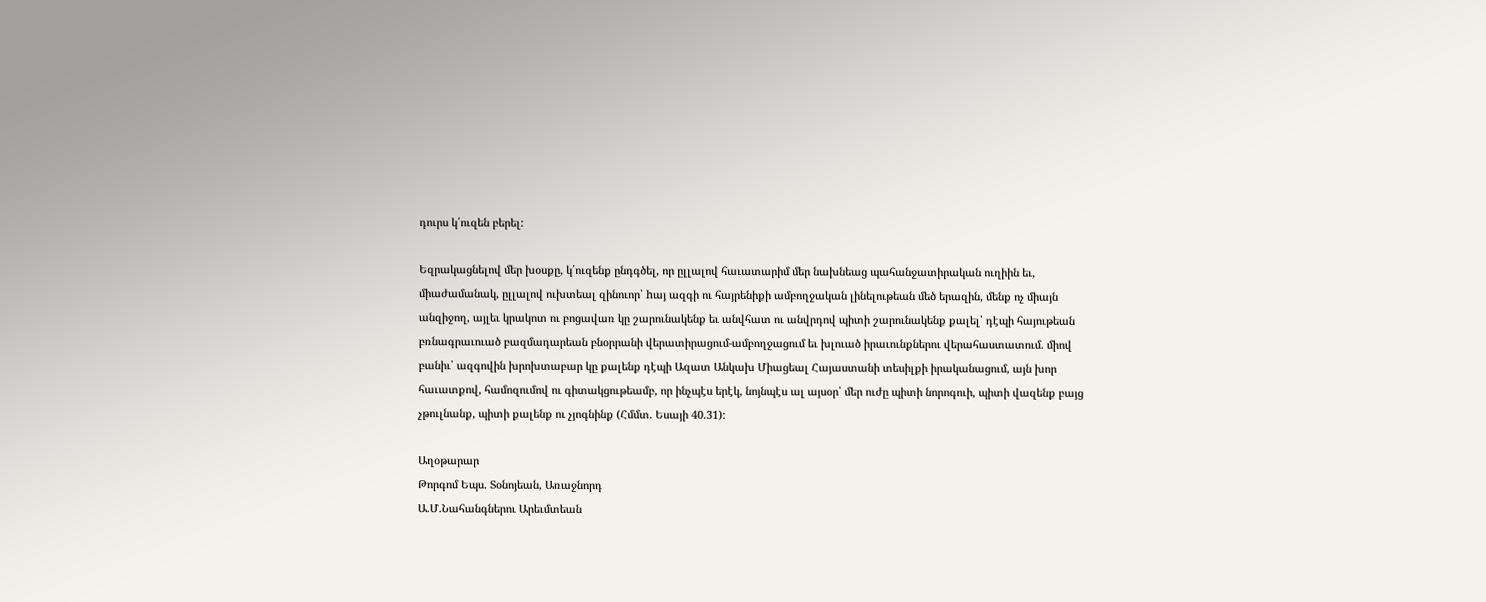դուրս կ՛ուզեն բերել:

Եզրակացնելով մեր խօսքը, կ՛ուզենք ընդգծել, որ ըլլալով հաւատարիմ մեր նախնեաց պահանջատիրական ուղիին եւ, միաժամանակ, ըլլալով ուխտեալ զինուոր՝ hայ ազգի ու հայրենիքի ամբողջական լինելութեան մեծ երազին, մենք ոչ միայն անզիջող, այլեւ կրակոտ ու բոցավառ կը շարունակենք եւ անվհատ ու անվրդով պիտի շարունակենք քալել՝ դէպի հայութեան բռնագրաւուած բազմադարեան բնօրրանի վերատիրացում-ամբողջացում եւ խլուած իրաւունքներու վերահաստատում. միով բանիւ՝ ազգովին խրոխտաբար կը քալենք դէպի Ազատ Անկախ Միացեալ Հայաստանի տեսիլքի իրականացում, այն խոր հաւատքով, համոզումով ու գիտակցութեամբ, որ ինչպէս երէկ, նոյնպէս ալ այսօր՝ մեր ուժը պիտի նորոգուի, պիտի վազենք բայց չթուլնանք, պիտի քալենք ու չյոգնինք (Հմմտ. Եսայի 40.31):

Աղօթարար
Թորգոմ Եպս. Տօնոյեան, Առաջնորդ
Ա.Մ.Նահանգներու Արեւմտեան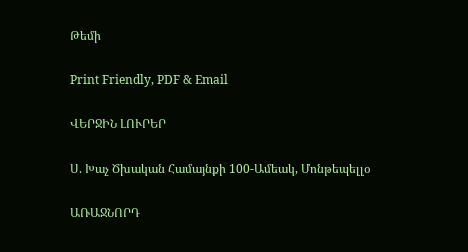Թեմի

Print Friendly, PDF & Email

ՎԵՐՋԻՆ ԼՈՒՐԵՐ

Ս. Խաչ Ծխական Համայնքի 100-Ամեակ, Մոնթեպելլօ

ԱՌԱՋՆՈՐԴ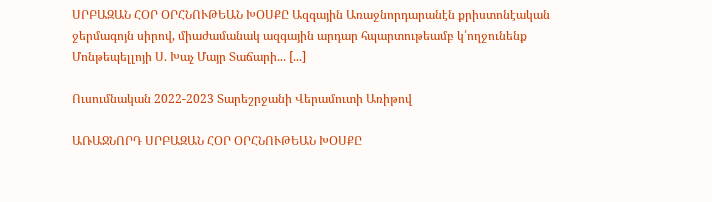ՍՐԲԱԶԱՆ ՀՕՐ ՕՐՀՆՈՒԹԵԱՆ ԽՕՍՔԸ Ազգային Առաջնորդարանէն քրիստոնէական ջերմագոյն սիրով, միաժամանակ ազգային արդար հպարտութեամբ կ՛ողջունենք Մոնթեպելլոյի Ս. Խաչ Մայր Տաճարի... [...]

Ուսումնական 2022-2023 Տարեշրջանի Վերամուտի Առիթով

ԱՌԱՋՆՈՐԴ ՍՐԲԱԶԱՆ ՀՕՐ ՕՐՀՆՈՒԹԵԱՆ ԽՕՍՔԸ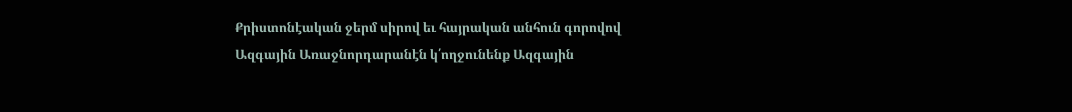Քրիստոնէական ջերմ սիրով եւ հայրական անհուն գորովով Ազգային Առաջնորդարանէն կ՛ողջունենք Ազգային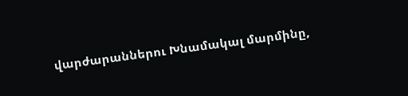վարժարաններու Խնամակալ մարմինը,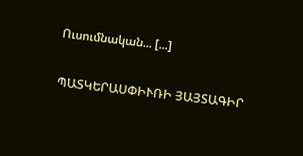Ուսումնական... [...]

ՊԱՏԿԵՐԱՍՓԻՒՌԻ ՅԱՅՏԱԳԻՐ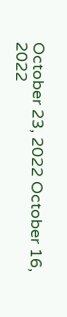October 23, 2022 October 16, 2022